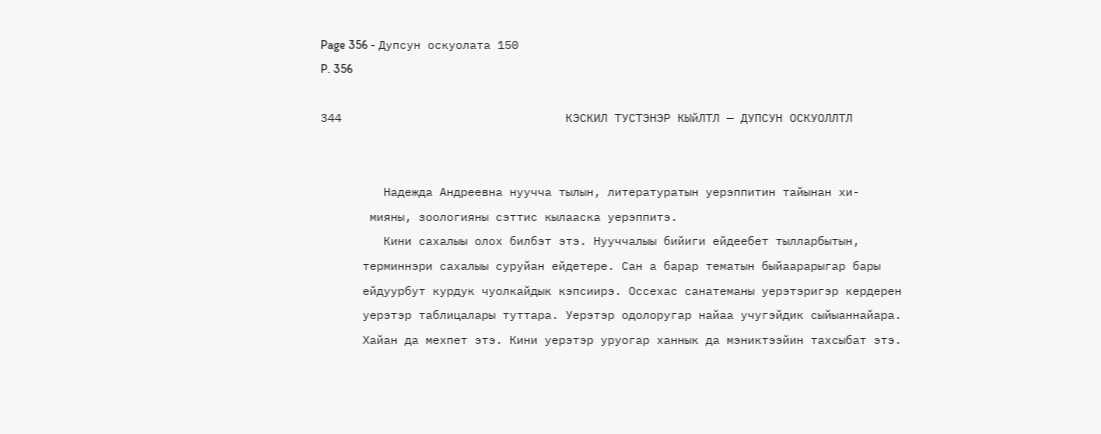Page 356 - Дупсун оскуолата 150
P. 356

344                                КЭСКИЛ ТУСТЭНЭР КЫйЛТЛ — ДУПСУН ОСКУОЛЛТЛ


         Надежда Андреевна нуучча тылын, литературатын уерэппитин тайынан хи-
       мияны, зоологияны сэттис кылааска уерэппитэ.
         Кини сахалыы олох билбэт этэ. Нууччалыы бийиги ейдеебет тылларбытын,
      терминнэри сахалыы суруйан ейдетере. Сан а барар тематын быйаарарыгар бары
      ейдуурбут курдук чуолкайдык кэпсиирэ. Оссехас санатеманы уерэтэригэр кердерен
      уерэтэр таблицалары туттара. Уерэтэр одолоругар найаа учугэйдик сыйыаннайара.
      Хайан да мехпет этэ. Кини уерэтэр уруогар ханнык да мэниктээйин тахсыбат этэ.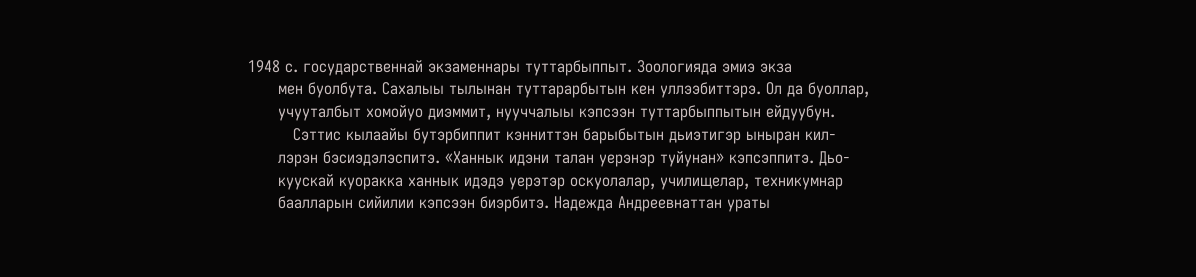1948 с. государственнай экзаменнары туттарбыппыт. Зоологияда эмиэ экза
      мен буолбута. Сахалыы тылынан туттарарбытын кен уллээбиттэрэ. Ол да буоллар,
      учууталбыт хомойуо диэммит, нууччалыы кэпсээн туттарбыппытын ейдуубун.
         Сэттис кылаайы бутэрбиппит кэнниттэн барыбытын дьиэтигэр ыныран кил-
      лэрэн бэсиэдэлэспитэ. «Ханнык идэни талан уерэнэр туйунан» кэпсэппитэ. Дьо-
      куускай куоракка ханнык идэдэ уерэтэр оскуолалар, училищелар, техникумнар
      баалларын сийилии кэпсээн биэрбитэ. Надежда Андреевнаттан ураты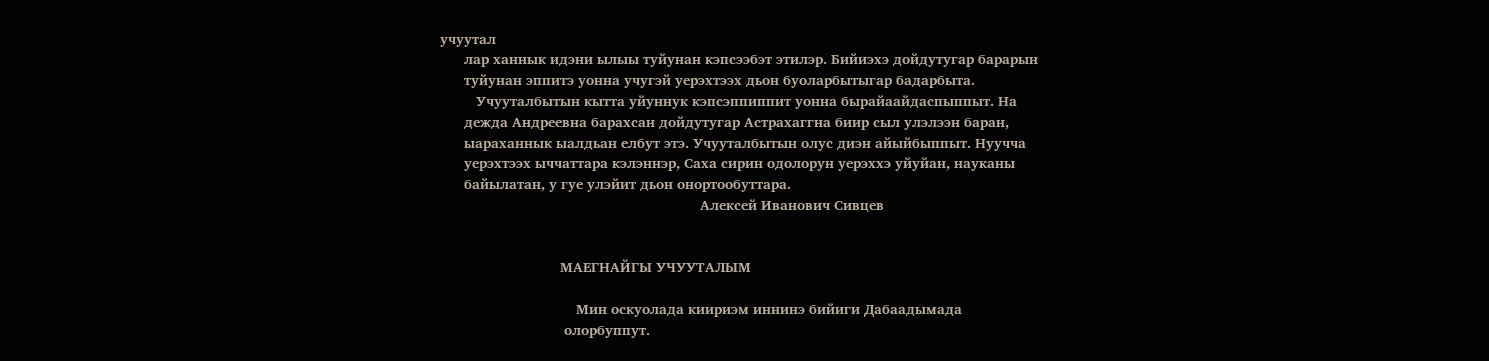учуутал
      лар ханнык идэни ылыы туйунан кэпсээбэт этилэр. Бийиэхэ дойдутугар барарын
      туйунан эппитэ уонна учугэй уерэхтээх дьон буоларбытыгар бадарбыта.
         Учууталбытын кытта уйуннук кэпсэппиппит уонна бырайаайдаспыппыт. На
      дежда Андреевна барахсан дойдутугар Астрахаггна биир сыл улэлээн баран,
      ыараханнык ыалдьан елбут этэ. Учууталбытын олус диэн айыйбыппыт. Нуучча
      уерэхтээх ыччаттара кэлэннэр, Саха сирин одолорун уерэххэ уйуйан, науканы
      байылатан, у гуе улэйит дьон онортообуттара.
                                                                 Алексей Иванович Сивцев


                              МАЕГНАЙГЫ УЧУУТАЛЫМ

                                  Мин оскуолада киириэм иннинэ бийиги Дабаадымада
                               олорбуппут.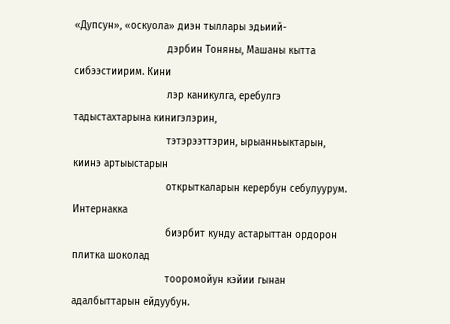«Дупсун», «оскуола» диэн тыллары эдьиий-
                               дэрбин Тоняны, Машаны кытта сибээстиирим. Кини
                               лэр каникулга, еребулгэ тадыстахтарына кинигэлэрин,
                               тэтэрээттэрин, ырыанньыктарын, киинэ артыыстарын
                               открыткаларын керербун себулуурум. Интернакка
                               биэрбит кунду астарыттан ордорон плитка шоколад
                               тооромойун кэйии гынан адалбыттарын ейдуубун.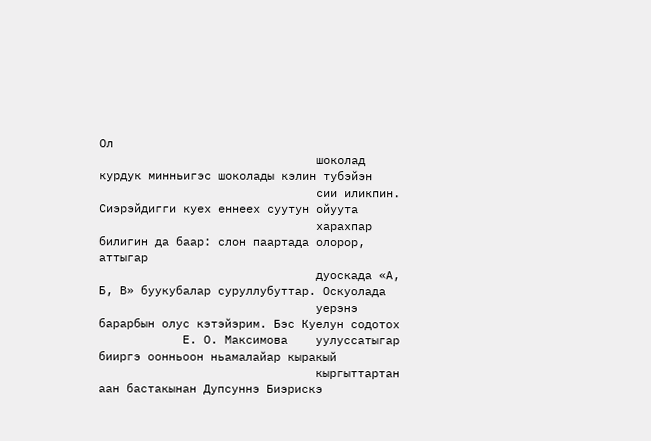Ол
                               шоколад курдук минньигэс шоколады кэлин тубэйэн
                               сии иликпин. Сиэрэйдигги куех еннеех суутун ойуута
                               харахпар билигин да баар: слон паартада олорор, аттыгар
                               дуоскада «А, Б, В» буукубалар суруллубуттар. Оскуолада
                               уерэнэ барарбын олус кэтэйэрим. Бэс Куелун содотох
            Е. О. Максимова    уулуссатыгар бииргэ оонньоон ньамалайар кыракый
                               кыргыттартан аан бастакынан Дупсуннэ Биэрискэ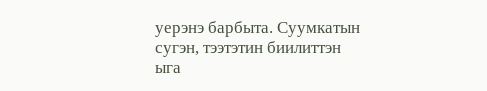уерэнэ барбыта. Суумкатын сугэн, тээтэтин биилиттэн ыга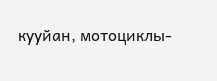кууйан, мотоциклы-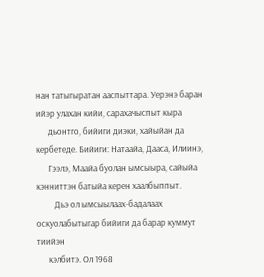нан татыгыратан ааспыттара. Уерэнэ баран ийэр улахан кийи, сарахачыспыт кыра
      дьонтго, бийиги диэки, хайыйан да кербетеде. Бийиги: Натаайа, Дааса, Илиинэ,
      Гээлэ, Маайа буолан ымсыыра, сайыйа кэнниттэн батыйа керен хаалбыппыт.
         Дьэ ол ымсыылаах-бадалаах оскуолабытыгар бийиги да барар куммут тиийэн
      кэлбитэ. Ол 1968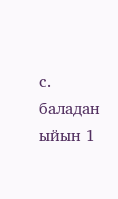с. баладан ыйын 1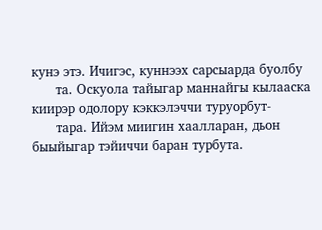кунэ этэ. Ичигэс, куннээх сарсыарда буолбу
      та. Оскуола тайыгар маннайгы кылааска киирэр одолору кэккэлэччи туруорбут-
      тара. Ийэм миигин хаалларан, дьон быыйыгар тэйиччи баран турбута.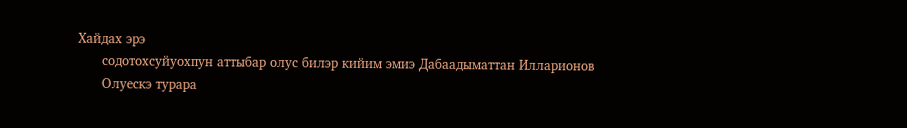Хайдах эрэ
      содотохсуйуохпун аттыбар олус билэр кийим эмиэ Дабаадыматтан Илларионов
      Олуескэ турара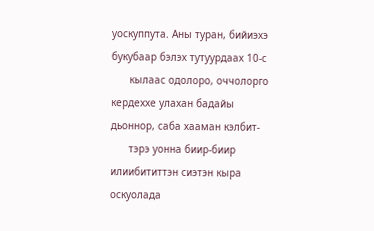уоскуппута. Аны туран, бийиэхэ букубаар бэлэх тутуурдаах 10-с
      кылаас одолоро, оччолорго кердеххе улахан бадайы дьоннор, саба хааман кэлбит-
      тэрэ уонна биир-биир илиибититтэн сиэтэн кыра оскуолада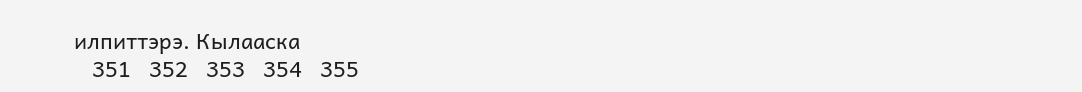илпиттэрэ. Кылааска
   351   352   353   354   355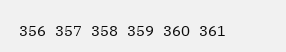356   357   358   359   360   361